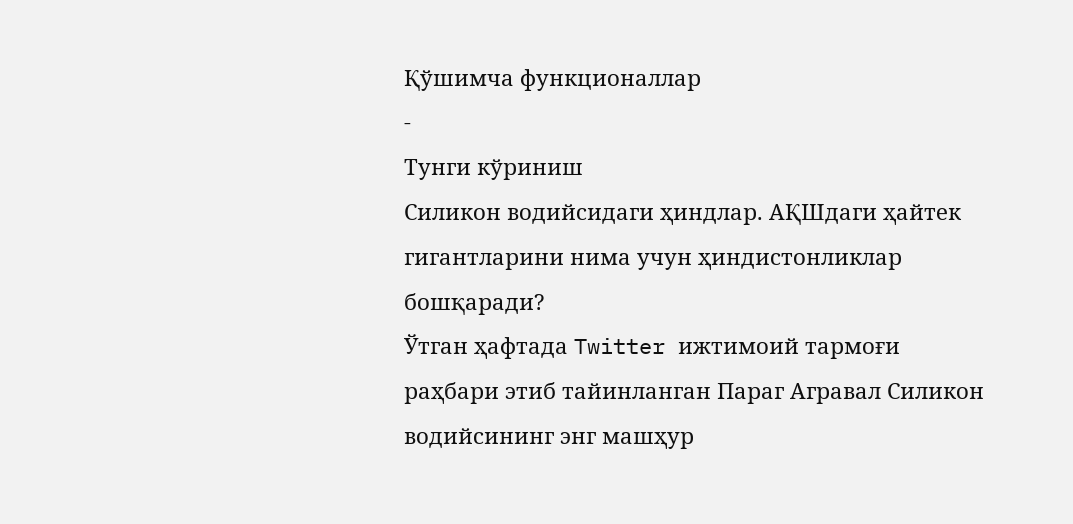Қўшимча функционаллар
-
Тунги кўриниш
Силикон водийсидаги ҳиндлар. АҚШдаги ҳайтек гигантларини нима учун ҳиндистонликлар бошқаради?
Ўтган ҳафтада Twitter ижтимоий тармоғи раҳбари этиб тайинланган Параг Агравал Силикон водийсининг энг машҳур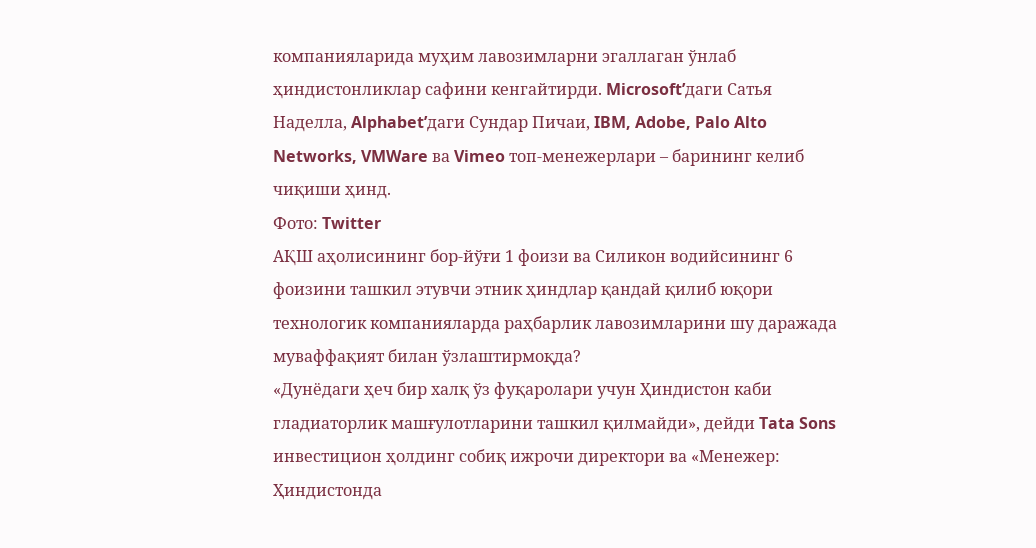компанияларида муҳим лавозимларни эгаллаган ўнлаб ҳиндистонликлар сафини кенгайтирди. Microsoft’даги Сатья Наделла, Alphabet’даги Сундар Пичаи, IBM, Adobe, Palo Alto Networks, VMWare ва Vimeo топ-менежерлари – барининг келиб чиқиши ҳинд.
Фото: Twitter
АҚШ аҳолисининг бор-йўғи 1 фоизи ва Силикон водийсининг 6 фоизини ташкил этувчи этник ҳиндлар қандай қилиб юқори технологик компанияларда раҳбарлик лавозимларини шу даражада муваффақият билан ўзлаштирмоқда?
«Дунёдаги ҳеч бир халқ ўз фуқаролари учун Ҳиндистон каби гладиаторлик машғулотларини ташкил қилмайди», дейди Tata Sons инвестицион ҳолдинг собиқ ижрочи директори ва «Менежер: Ҳиндистонда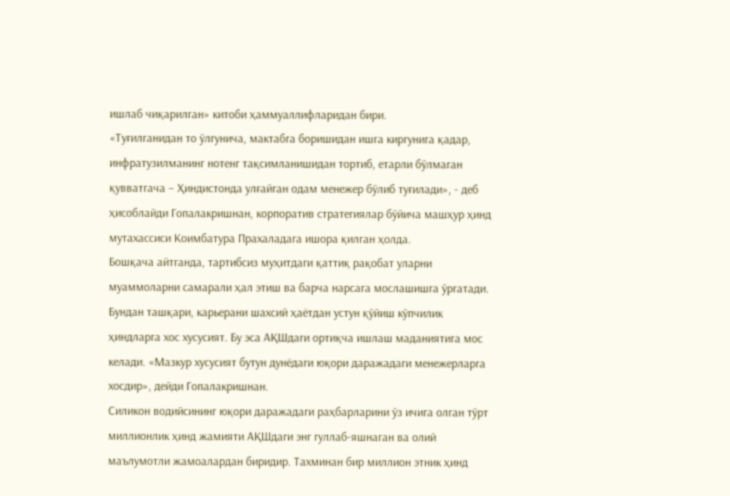ишлаб чиқарилган» китоби ҳаммуаллифларидан бири.
«Туғилганидан то ўлгунича, мактабга боришидан ишга киргунига қадар, инфратузилманинг нотенг тақсимланишидан тортиб, етарли бўлмаган қувватгача – Ҳиндистонда улғайган одам менежер бўлиб туғилади», - деб ҳисоблайди Гопалакришнан, корпоратив стратегиялар бўйича машҳур ҳинд мутахассиси Коимбатура Прахаладага ишора қилган ҳолда.
Бошқача айтганда, тартибсиз муҳитдаги қаттиқ рақобат уларни муаммоларни самарали ҳал этиш ва барча нарсага мослашишга ўргатади. Бундан ташқари, карьерани шахсий ҳаётдан устун қўйиш кўпчилик ҳиндларга хос хусусият. Бу эса АҚШдаги ортиқча ишлаш маданиятига мос келади. «Мазкур хусусият бутун дунёдаги юқори даражадаги менежерларга хосдир», дейди Гопалакришнан.
Силикон водийсининг юқори даражадаги раҳбарларини ўз ичига олган тўрт миллионлик ҳинд жамияти АҚШдаги энг гуллаб-яшнаган ва олий маълумотли жамоалардан биридир. Тахминан бир миллион этник ҳинд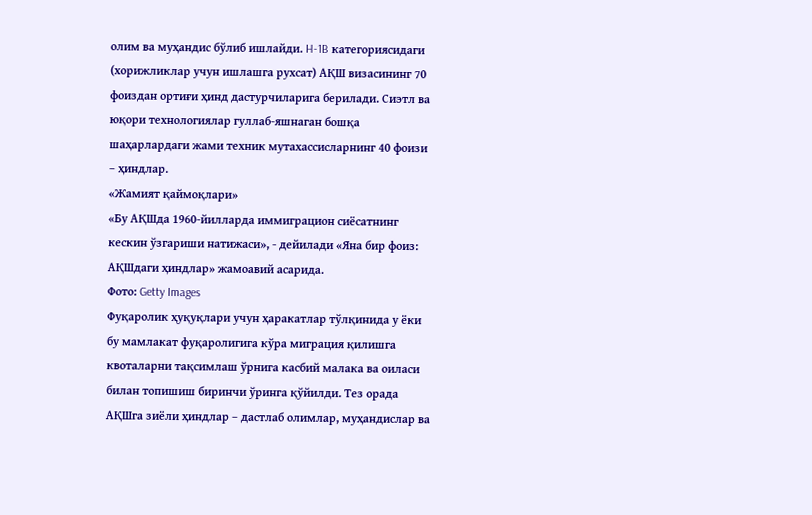олим ва муҳандис бўлиб ишлайди. H-1B категориясидаги (хорижликлар учун ишлашга рухсат) АҚШ визасининг 70 фоиздан ортиғи ҳинд дастурчиларига берилади. Сиэтл ва юқори технологиялар гуллаб-яшнаган бошқа шаҳарлардаги жами техник мутахассисларнинг 40 фоизи – ҳиндлар.
«Жамият қаймоқлари»
«Бу АҚШда 1960-йилларда иммиграцион сиёсатнинг кескин ўзгариши натижаси», - дейилади «Яна бир фоиз: АҚШдаги ҳиндлар» жамоавий асарида.
Фото: Getty Images
Фуқаролик ҳуқуқлари учун ҳаракатлар тўлқинида у ёки бу мамлакат фуқаролигига кўра миграция қилишга квоталарни тақсимлаш ўрнига касбий малака ва оиласи билан топишиш биринчи ўринга қўйилди. Тез орада АҚШга зиёли ҳиндлар – дастлаб олимлар, муҳандислар ва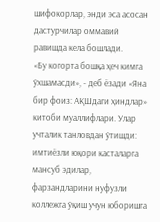шифокорлар, энди эса асосан дастурчилар оммавий равишда кела бошлади.
«Бу когорта бошқа ҳеч кимга ўхшамасди», - деб ёзади «Яна бир фоиз: АҚШдаги ҳиндлар» китоби муаллифлари. Улар учталик танловдан ўтишди: имтиёзли юқори касталарга мансуб эдилар, фарзандларини нуфузли коллежга ўқиш учун юборишга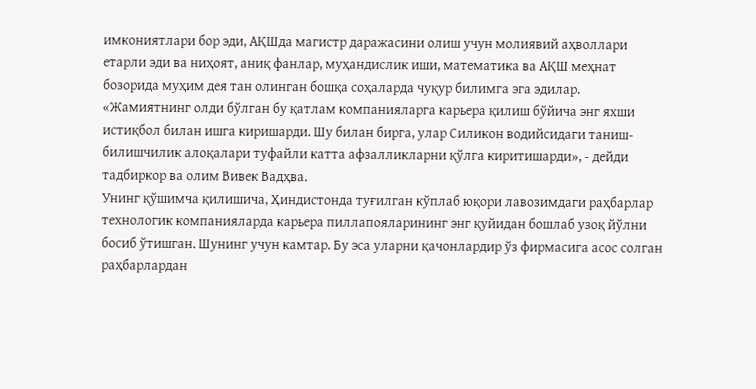имкониятлари бор эди, АҚШда магистр даражасини олиш учун молиявий аҳволлари етарли эди ва ниҳоят, аниқ фанлар, муҳандислик иши, математика ва АҚШ меҳнат бозорида муҳим дея тан олинган бошқа соҳаларда чуқур билимга эга эдилар.
«Жамиятнинг олди бўлган бу қатлам компанияларга карьера қилиш бўйича энг яхши истиқбол билан ишга киришарди. Шу билан бирга, улар Силикон водийсидаги таниш-билишчилик алоқалари туфайли катта афзалликларни қўлга киритишарди», - дейди тадбиркор ва олим Вивек Вадҳва.
Унинг қўшимча қилишича, Ҳиндистонда туғилган кўплаб юқори лавозимдаги раҳбарлар технологик компанияларда карьера пиллапояларининг энг қуйидан бошлаб узоқ йўлни босиб ўтишган. Шунинг учун камтар. Бу эса уларни қачонлардир ўз фирмасига асос солган раҳбарлардан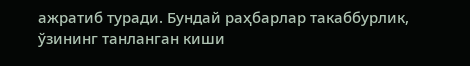ажратиб туради. Бундай раҳбарлар такаббурлик, ўзининг танланган киши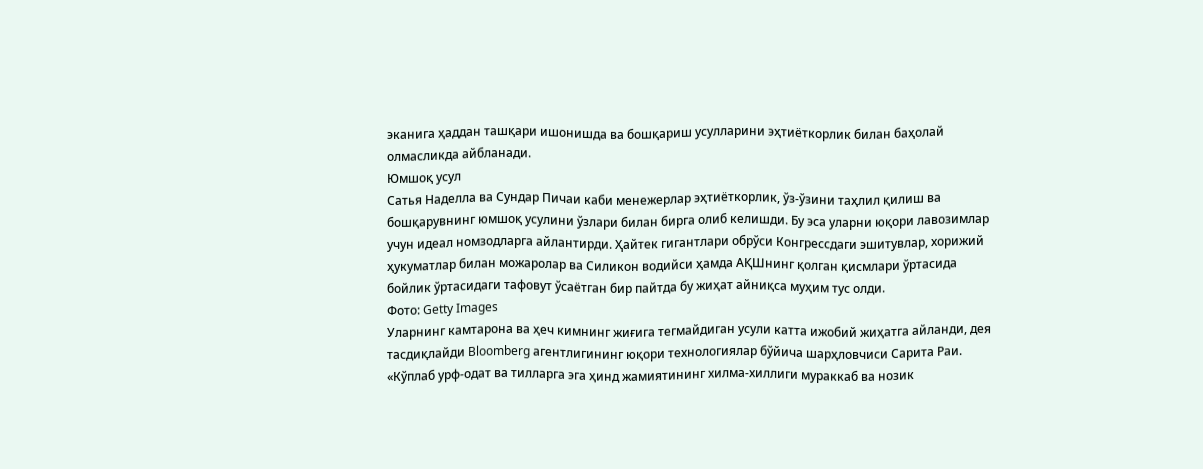эканига ҳаддан ташқари ишонишда ва бошқариш усулларини эҳтиёткорлик билан баҳолай олмасликда айбланади.
Юмшоқ усул
Сатья Наделла ва Сундар Пичаи каби менежерлар эҳтиёткорлик, ўз-ўзини таҳлил қилиш ва бошқарувнинг юмшоқ усулини ўзлари билан бирга олиб келишди. Бу эса уларни юқори лавозимлар учун идеал номзодларга айлантирди. Ҳайтек гигантлари обрўси Конгрессдаги эшитувлар, хорижий ҳукуматлар билан можаролар ва Силикон водийси ҳамда АҚШнинг қолган қисмлари ўртасида бойлик ўртасидаги тафовут ўсаётган бир пайтда бу жиҳат айниқса муҳим тус олди.
Фото: Getty Images
Уларнинг камтарона ва ҳеч кимнинг жиғига тегмайдиган усули катта ижобий жиҳатга айланди, дея тасдиқлайди Bloomberg агентлигининг юқори технологиялар бўйича шарҳловчиси Сарита Раи.
«Кўплаб урф-одат ва тилларга эга ҳинд жамиятининг хилма-хиллиги мураккаб ва нозик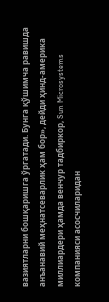вазиятларни бошқаришга ўргатади. Бунга қўшимча равишда анъанавий меҳнатсеварлик ҳам бор», дейди ҳинд-америка миллиардери ҳамда венчур тадбиркор, Sun Microsystems компанияси асосчиларидан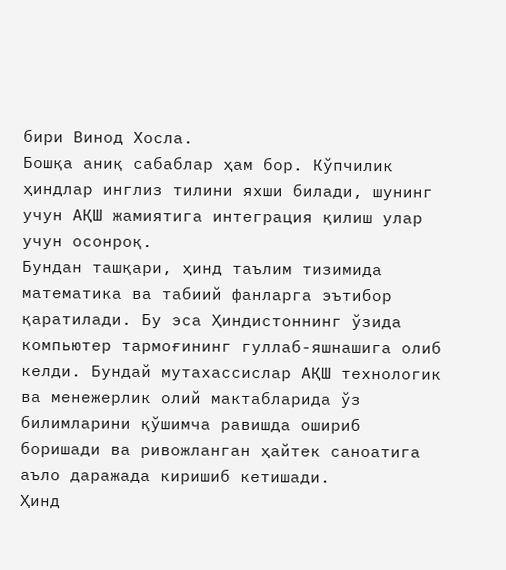бири Винод Хосла.
Бошқа аниқ сабаблар ҳам бор. Кўпчилик ҳиндлар инглиз тилини яхши билади, шунинг учун АҚШ жамиятига интеграция қилиш улар учун осонроқ.
Бундан ташқари, ҳинд таълим тизимида математика ва табиий фанларга эътибор қаратилади. Бу эса Ҳиндистоннинг ўзида компьютер тармоғининг гуллаб-яшнашига олиб келди. Бундай мутахассислар АҚШ технологик ва менежерлик олий мактабларида ўз билимларини қўшимча равишда ошириб боришади ва ривожланган ҳайтек саноатига аъло даражада киришиб кетишади.
Ҳинд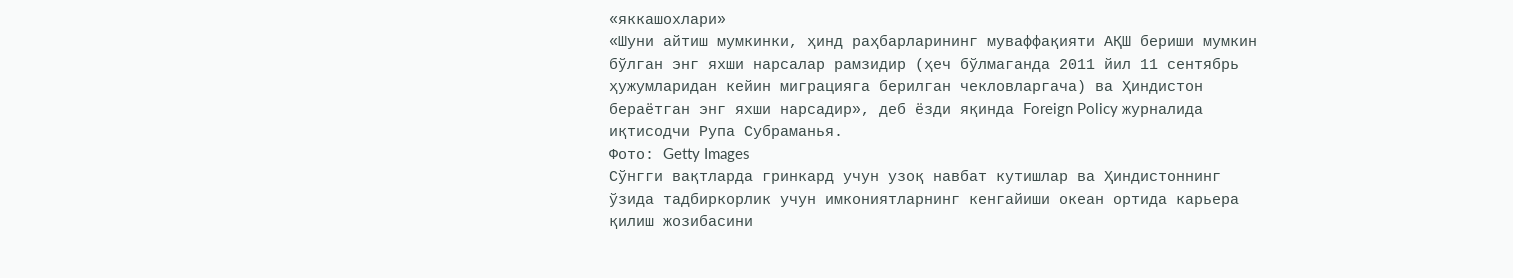«яккашохлари»
«Шуни айтиш мумкинки, ҳинд раҳбарларининг муваффақияти АҚШ бериши мумкин бўлган энг яхши нарсалар рамзидир (ҳеч бўлмаганда 2011 йил 11 сентябрь ҳужумларидан кейин миграцияга берилган чекловларгача) ва Ҳиндистон бераётган энг яхши нарсадир», деб ёзди яқинда Foreign Policy журналида иқтисодчи Рупа Субраманья.
Фото: Getty Images
Сўнгги вақтларда гринкард учун узоқ навбат кутишлар ва Ҳиндистоннинг ўзида тадбиркорлик учун имкониятларнинг кенгайиши океан ортида карьера қилиш жозибасини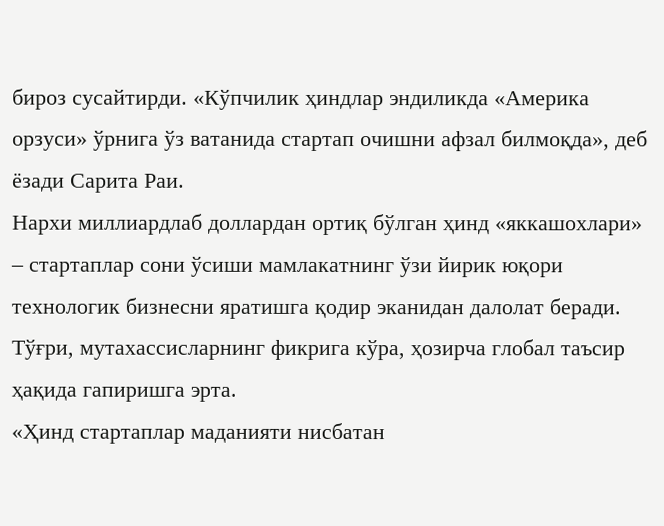бироз сусайтирди. «Кўпчилик ҳиндлар эндиликда «Америка орзуси» ўрнига ўз ватанида стартап очишни афзал билмоқда», деб ёзади Сарита Раи.
Нархи миллиардлаб доллардан ортиқ бўлган ҳинд «яккашохлари» – стартаплар сони ўсиши мамлакатнинг ўзи йирик юқори технологик бизнесни яратишга қодир эканидан далолат беради. Тўғри, мутахассисларнинг фикрига кўра, ҳозирча глобал таъсир ҳақида гапиришга эрта.
«Ҳинд стартаплар маданияти нисбатан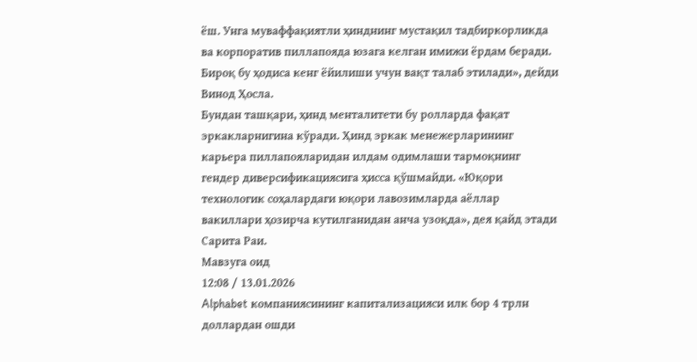ёш. Унга муваффақиятли ҳинднинг мустақил тадбиркорликда ва корпоратив пиллапояда юзага келган имижи ёрдам беради. Бироқ бу ҳодиса кенг ёйилиши учун вақт талаб этилади», дейди Винод Ҳосла.
Бундан ташқари, ҳинд менталитети бу ролларда фақат эркакларнигина кўради. Ҳинд эркак менежерларининг карьера пиллапояларидан илдам одимлаши тармоқнинг гендер диверсификациясига ҳисса қўшмайди. «Юқори технологик соҳалардаги юқори лавозимларда аёллар вакиллари ҳозирча кутилганидан анча узоқда», дея қайд этади Сарита Раи.
Мавзуга оид
12:08 / 13.01.2026
Alphabet компаниясининг капитализацияси илк бор 4 трлн доллардан ошди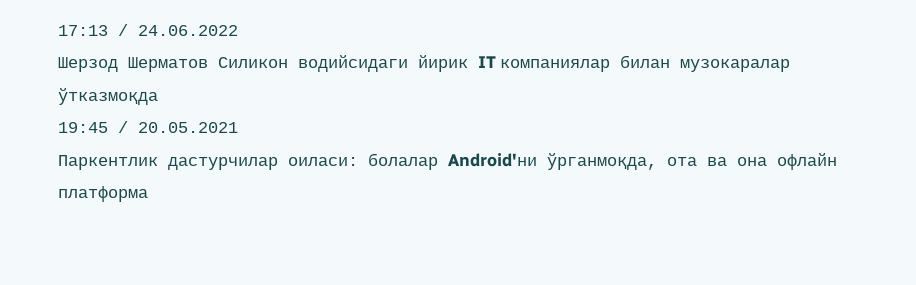17:13 / 24.06.2022
Шерзод Шерматов Силикон водийсидаги йирик IT компаниялар билан музокаралар ўтказмоқда
19:45 / 20.05.2021
Паркентлик дастурчилар оиласи: болалар Android'ни ўрганмоқда, ота ва она офлайн платформа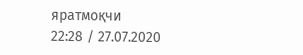яратмоқчи
22:28 / 27.07.2020